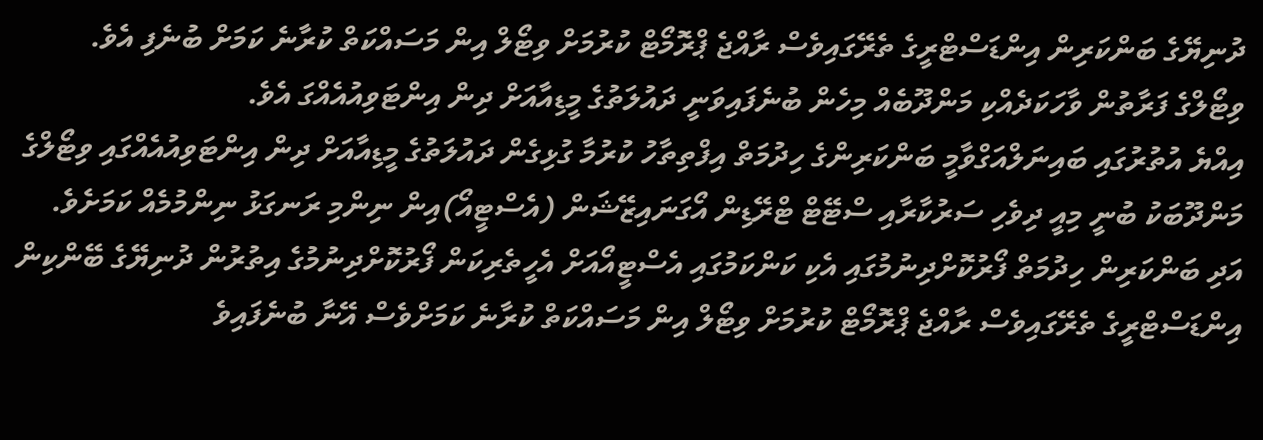ދުނިޔޭގެ ބަންކަރިން އިންޑަސްޓްރީގެ ތެރޭގައިވެސް ރާއްޖެ ޕްރޮމޯޓް ކުރުމަށް ވިޓޯލް އިން މަސައްކަތް ކުރާނެ ކަމަށް ބުނެފި އެވެ.
ވިޓޯލްގެ ފަރާތުން ވާހަކަދެއްކި މަންދޫބެއް މިހެން ބުނެފައިވަނީ ދައުލަތުގެ މީޑިއާއަށް ދިން އިންޓަވިއުއެއްގަ އެވެ.
އިއްޔެ އުތުރުގައި ބައިނަލްއަގްވާމީ ބަންކަރިންގެ ހިދުމަތް އިފްތިތާހު ކުރުމާ ގުޅިގެން ދައުލަތުގެ މީޑިއާއަށް ދިން އިންޓަވިއުއެއްގައި ވިޓޯލްގެ މަންދޫބަކު ބުނީ މިއީ ދިވެހި ސަރުކާރާއި ސްޓޭޓް ޓްރޭޑިން އޯގަނައިޒޭޝަން (އެސްޓީއޯ)އިން ނިންމި ރަނގަޅު ނިންމުމެއް ކަމަށެވެ. އަދި ބަންކަރިން ހިދުމަތް ފޯރުކޮށްދިނުމުގައި އެކި ކަންކަމުގައި އެސްޓީއޯއަށް އެހީތެރިކަން ފޯރުކޮށްދިނުމުގެ އިތުރުން ދުނިޔޭގެ ބޭންކިން އިންޑަސްޓްރީގެ ތެރޭގައިވެސް ރާއްޖެ ޕްރޮމޯޓް ކުރުމަށް ވިޓޯލް އިން މަސައްކަތް ކުރާނެ ކަމަށްވެސް އޭނާ ބުނެފައިވެ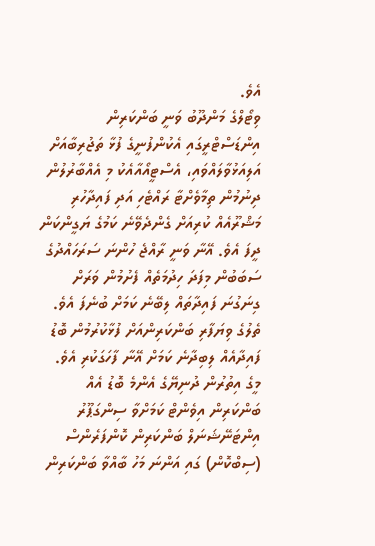އެވެ.
ވިޓޯލްގެ މަންދޫބު ވަނީ ބަންކަރިން އިންޑަސްޓްރީގައި އެކުންފުނީގެ ފުޅާ ތަޖުރިބާއަށް އަލިއަޅުވާލައްވައި، އެސްޓީއޯއާއެކު މި އެއްބާރުލުން ދިނުމުން ތިމާވެށްޓާ ރައްޓެހި އަދި ފައިދާހުރި މަޝްރޫއެއް ކުރިއަށް ގެންދެވޭނެ ކަމުގެ ޔަގީންކަން ދީފަ އެވެ. އޭނާ ވަނީ ރާއްޖެ ހުންނަ ސަރަހައްދުގެ ސަބަބުން މިފަދަ ހިދުމަތެއް ފެށުމުން ވަރަށް ގިނަގުނަ ފައިދާތައް ލިބޭނެ ކަމަށް ބުނެފަ އެވެ. ތެލުގެ ވިޔަފާރި ބަންކަރިންއަށް ފުޅާކުރުމުން ބޮޑު ފައިދާއެއް ލިބިދާނެ ކަމަށް އޭނާ ފާހަގަކުރި އެވެ.
މީގެ އިތުރުން ދުނިޔޭގެ އެންމެ ބޮޑު އެއް ބަންކަރިން އިވެންޓް ކަމަށްވާ ސިންގަޕޫރު އިންޓަނޭޝަނަލް ބަންކަރިން ކޮންފަރެންސް (ސިބްކޮން) ގައި އަންނަ މަހު ބާއްވާ ބަންކަރިން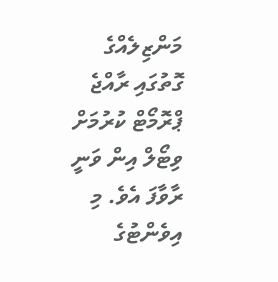މަންޒިލެއްގެ ގޮތުގައި ރާއްޖެ ޕްރޮމޯޓް ކުރުމަށް ވިޓޯލް އިން ވަނީ ރާވާފަ އެވެ. މި އިވެންޓުގެ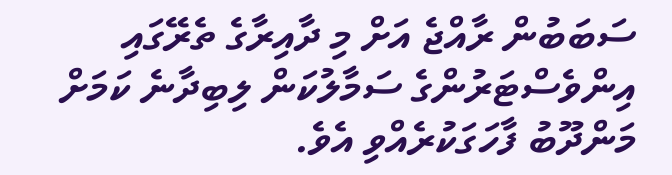ސަބަބުން ރާއްޖެ އަށް މި ދާއިރާގެ ތެރޭގައި އިންވެސްޓަރުންގެ ސަމާލުކަން ލިބިދާނެ ކަމަށް މަންދޫބު ފާހަގަކުރެއްވި އެވެ.